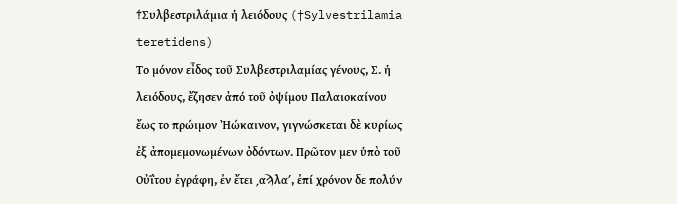†Συλβεστριλάμια ἡ λειόδους (†Sylvestrilamia teretidens)
Το μόνον εἶδος τοῦ Συλβεστριλαμίας γένους, Σ. ἡ λειόδους, ἔζησεν ἀπό τοῦ ὀψίμου Παλαιοκαίνου ἔως το πρώιμον Ἠώκαινον, γιγνώσκεται δὲ κυρίως ἐξ ἀπομεμονωμένων ὀδόντων. Πρῶτον μεν ὑπὸ τοῦ Οὐΐτου ἐγράφη, ἐν ἔτει ͵αϡλαʹ, ἐπί χρόνον δε πολύν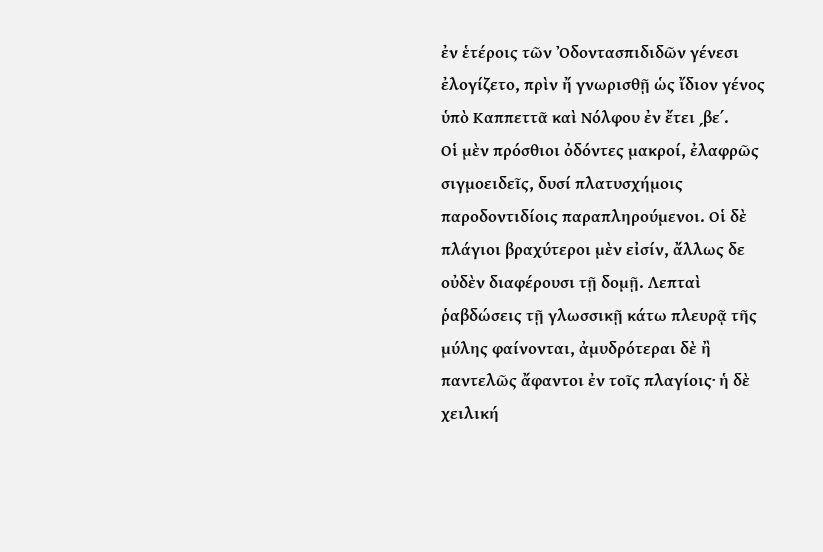ἐν ἑτέροις τῶν Ὀδοντασπιδιδῶν γένεσι ἐλογίζετο, πρὶν ἤ γνωρισθῇ ὡς ἴδιον γένος ὑπὸ Καππεττᾶ καὶ Νόλφου ἐν ἔτει ͵βε΄.
Οἱ μὲν πρόσθιοι ὀδόντες μακροί, ἐλαφρῶς σιγμοειδεῖς, δυσί πλατυσχήμοις παροδοντιδίοις παραπληρούμενοι. Οἱ δὲ πλάγιοι βραχύτεροι μὲν εἰσίν, ἄλλως δε οὐδὲν διαφέρουσι τῇ δομῇ. Λεπταὶ ῥαβδώσεις τῇ γλωσσικῇ κάτω πλευρᾷ τῆς μύλης φαίνονται, ἀμυδρότεραι δὲ ἢ παντελῶς ἄφαντοι ἐν τοῖς πλαγίοις· ἡ δὲ χειλική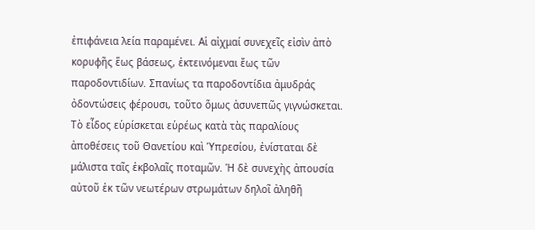ἐπιφάνεια λεία παραμένει. Αἱ αἰχμαί συνεχεῖς εἰσὶν ἀπὸ κορυφῆς ἕως βάσεως, ἐκτεινόμεναι ἔως τῶν παροδοντιδίων. Σπανίως τα παροδοντίδια ἀμυδράς ὀδοντώσεις φέρουσι, τοῦτο ὅμως ἀσυνεπῶς γιγνώσκεται.
Τὸ εἶδος εὑρίσκεται εὑρέως κατὰ τὰς παραλίους ἀποθέσεις τοῦ Θανετίου καὶ Ὑπρεσίου, ἐνίσταται δὲ μάλιστα ταῖς ἐκβολαῖς ποταμῶν. Ἡ δὲ συνεχὴς ἀπουσία αὐτοῦ ἐκ τῶν νεωτέρων στρωμάτων δηλοῖ ἀληθῆ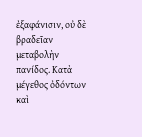ἐξαφάνισιν, οὐ δὲ βραδεῖαν μεταβολὴν πανίδος. Κατὰ μέγεθος ὀδόντων καὶ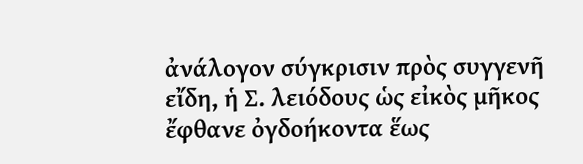ἀνάλογον σύγκρισιν πρὸς συγγενῆ εἴδη, ἡ Σ. λειόδους ὡς εἰκὸς μῆκος ἔφθανε ὀγδοήκοντα ἕως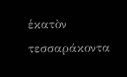ἑκατὸν τεσσαράκοντα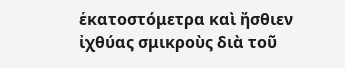ἑκατοστόμετρα καὶ ἤσθιεν ἰχθύας σμικροὺς διὰ τοῦ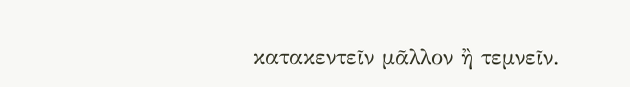κατακεντεῖν μᾶλλον ἢ τεμνεῖν.